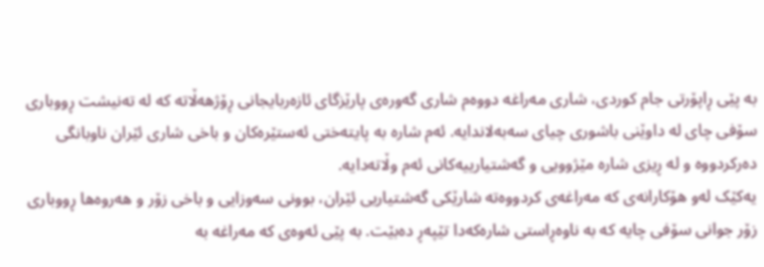بە پێی ڕاپۆرتی جام کوردی، شاری مەراغە دووەم شاری گەورەی پارێزگای ئازەربایجانی ڕۆژهەڵاتە کە لە تەنیشت ڕووباری سۆفی چای لە داوێنی باشوری چیای سەبەلاندایە. ئەم شارە بە پایتەختی ئەستێرەکان و باخی شاری ئێران ناوبانگی دەرکردووە و لە ڕیزی شارە مێژوویی و گەشتیارییەکانی ئەم وڵاتەدایە.
یەکێک لەو هۆکارانەی کە مەراغەی کردووەتە شارێکی گەشتیاریی ئێران، بوونی سەوزایی و باخی زۆر و هەروەها ڕووباری زۆر جوانی سۆفی چایە کە بە ناوەڕاستی شارەکەدا تێپەڕ دەبێت. بە پێی ئەوەی کە مەراغە بە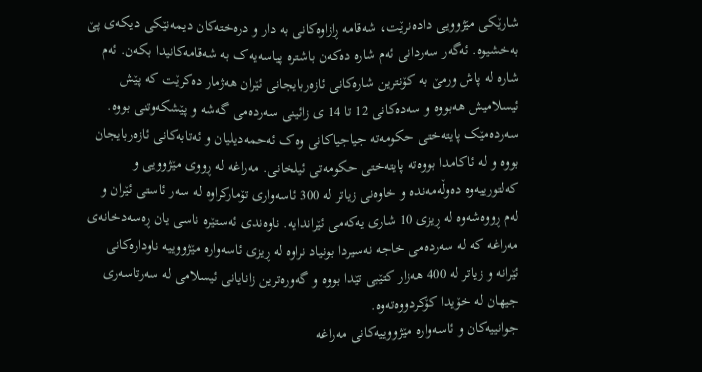شارێکی مێژوویی دادەنرێت، شەقامە ڕازاوەکانی بە دار و درەختەکان دیمەنێکی دیکەی پێ بەخشیوە. ئەگەر سەردانی ئەم شارە دەکەن باشترە پیاسەیەک بە شەقامەکانیدا بکەن. ئەم شارە لە پاش ورمێ بە کۆنترین شارەکانی ئازەربایجانی ئێران هەژمار دەکرێت کە پێش ئیسلامیش هەبووە و سەدەکانی 12 تا 14 ی زائینی سەردەمی گەشە و پێشکەوتنی بووە.
سەردەمێک پایتەختی حکومەتە جیاجیاکانی وەک ئەحمەدیلیان و ئەتابەکانی ئازەربایجان بووە و لە ئاکامدا بووەتە پایتەختی حکومەتی ئیلخانی. مەراغە لە ڕووی مێژوویی و کەلتورییەوە دەوڵەمەندە و خاوەنی زیاتر لە 300 ئاسەواری تۆمارکراوە لە سەر ئاستی ئێران و لەم ڕووەشەوە لە ڕیزی 10 شاری یەکەمی ئێراندایە. ناوەندی ئەستێرە ناسی یان ڕەسەدخانەی مەراغە کە لە سەردەمی خاجە نەسیردا بونیاد نراوە لە ڕیزی ئاسەوارە مێژووییە ناودارەکانی ئێرانە و زیاتر لە 400 هەزار کتێبی تێدا بووە و گەورەترین زانایانی ئیسلامی لە سەرتاسەری جیهان لە خۆیدا کۆکردووەتەوە.
جوانییەکان و ئاسەوارە مێژووییەکانی مەراغە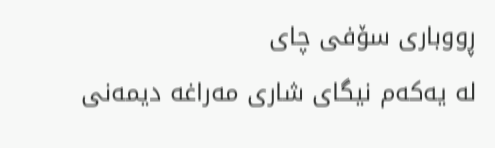ڕووباری سۆفی چای
لە یەکەم نیگای شاری مەراغە دیمەنی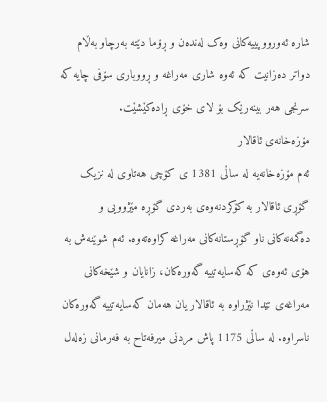شارە ئەورووپییەکانی وەک لەندەن و ڕۆما دێتە بەرچاو بەڵام دواتر دەزانیت کە ئەوە شاری مەراغە و ڕووباری سۆفی چایە کە سرنجی هەر بینەرێک بۆ لای خۆی ڕادەکێشێت.
مۆزەخانەی ئاقالار
ئەم مۆزەخانەیە لە ساڵی 1381 ی کۆچی هەتاوی لە نزیک گۆڕی ئاقالار بە کۆکردنەوەی بەردی گۆڕە مێژوویی و دەگمەنەکانی ناو گۆڕستانەکانی مەراغە کراوەتەوە. ئەم شوێنەش بە هۆی ئەوەی کە کەسایەتییە گەورەکان، زانایان و شێخەکانی مەراغەی تێدا نێژراوە بە ئاقالار یان هەمان کەسایەتییە گەورەکان ناسراوە. لە ساڵی 1175 پاش مردنی میرفەتاح بە فەرمانی زەلەل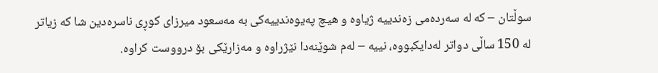سوڵتان – کە لە سەردەمی زەندییە ژیاوە و هیچ پەیوەندییەکی بە مەسعود میرزای کوڕی ناسرەدین شا کە زیاتر لە 150 ساڵی دواتر لەدایکبووە، نییە – لەم شوێنەدا نێژراوە و مەزارێکی بۆ درووست کراوە.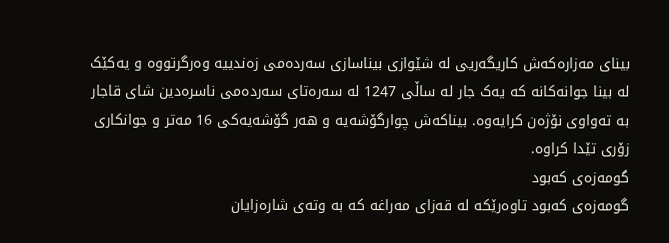بینای مەزارەکەش کاریگەریی لە شێوازی بیناسازی سەردەمی زەندییە وەرگرتووە و یەکێک لە بینا جوانەکانە کە یەک جار لە ساڵی 1247 لە سەرەتای سەردەمی ناسرەدین شای قاجار بە تەواوی نۆژەن کرایەوە. بیناکەش چوارگۆشەیە و هەر گۆشەیەکی 16 مەتر و جوانکاری زۆری تێدا کراوە.
گومەزەی کەبود
گومەزەی کەبود تاوەرێکە لە قەزای مەراغە کە بە وتەی شارەزایان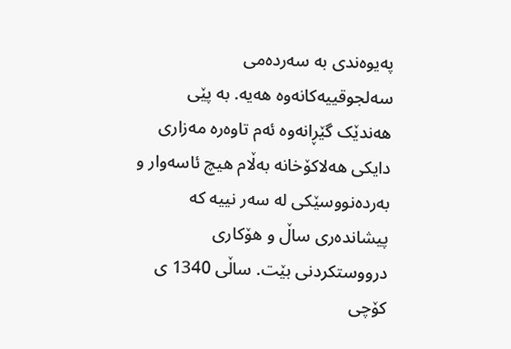پەیوەندی بە سەردەمی سەلجوقییەکانەوە هەیە. بە پێی هەندێک گێڕانەوە ئەم تاوەرە مەزاری دایکی هەلاکۆخانە بەڵام هیچ ئاسەوار و بەردەنووسێکی لە سەر نییە کە پیشاندەری ساڵ و هۆکاری درووستکردنی بێت. ساڵی 1340 ی کۆچی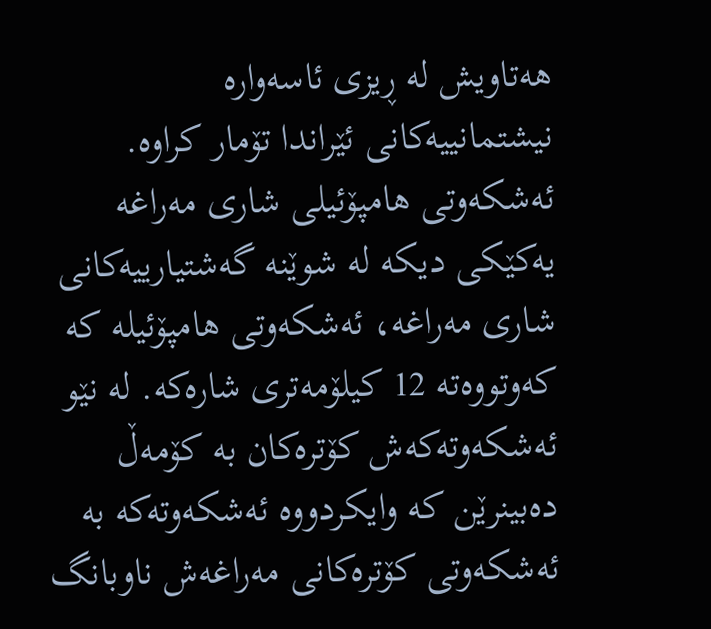هەتاویش لە ڕیزی ئاسەوارە نیشتمانییەکانی ئێراندا تۆمار کراوە.
ئەشکەوتی هامپۆئیلی شاری مەراغە
یەکێکی دیکە لە شوێنە گەشتیارییەکانی شاری مەراغە، ئەشکەوتی هامپۆئیلە کە کەوتووەتە 12 کیلۆمەتری شارەکە. لە نێو ئەشکەوتەکەش کۆترەکان بە کۆمەڵ دەبینرێن کە وایکردووە ئەشکەوتەکە بە ئەشکەوتی کۆترەکانی مەراغەش ناوبانگ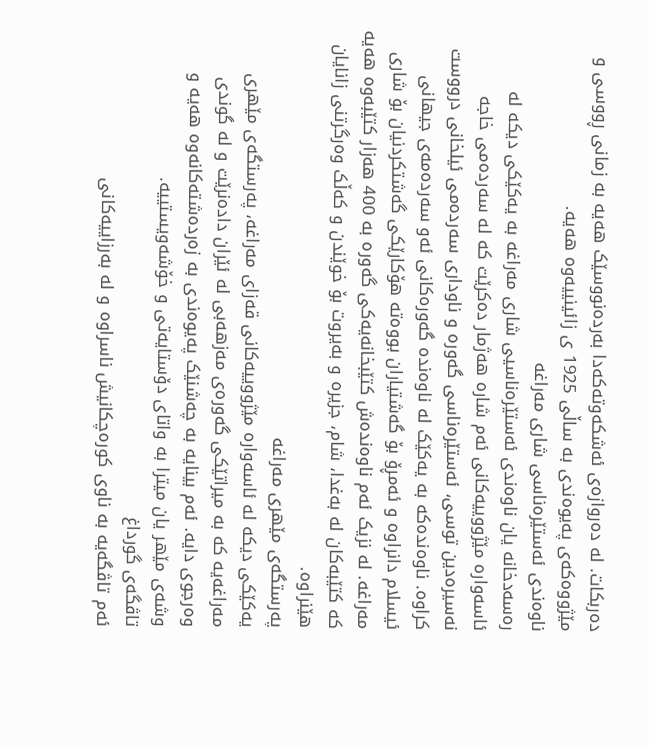دەربکات. لە دەروازەی ئەشکەوتەکەدا بەردەنووسێک هەیە بە زمانی ڕووسی و مێژووەکەی پەیوەندی بە ساڵی 1925 ی زائینییەوە هەیە.
ناوەندی ئەستێرەناسی شاری مەراغە
رەسەدخانە یان ناوەندی ئەستێرەناسیی شاری مەراغە بە یەکێکی دیکە لە ئاسەوارە مێژووییەکانی ئەم شارە هەژمار دەکرێت کە لە سەردەمی خاجە نەسیرەدین توسی، ئەستێرەناسی گەورە و ناوداری سەردەمی ئیلخانی درووست کراوە. ناوەندەکە بە یەکێک لە ناوەندە گەورەکانی ئەو سەردەمەی جیهانی ئیسلام دانراوە و ئەمڕۆ بۆ گەشتیاران بووەتە هۆکارێکی گەشتکردنیان بۆ شاری مەراغە. لە نزیک ئەم ناوەندەش کتێبخانەیەکی گەورە بە 400 هەزار کتێبەوە هەیە کە کتێبەکان لە بەغدا، شام، جزیرە و بەیروت بۆ خوێندن و کەڵک وەرگرتنی زانایان هێنراوە.
پەرستگەی مێهری مەراغە
یەکێکی دیکە لە ئاسەوارە مێژووییەکانی قەزای مەراغە، پەرستگەی مێهری مەراغەیە کە بە میراتێکی گەورەی مەزهەبی لە ئێران دادەنرێت و لە گوندی وەرجوی دایە. ئەم بینایە بە چەشنێک پەیوەندی بە زەردەشتەکانەوە هەیە و وشەی مێهر یان میترا بە واتای دۆستایەتی و خۆشەویستییە.
تاڤگەی گورداغ
ئەم تاڤگەیە بە ناوی کورەچکانیش ناسراوە و لە بەرزاییەکانی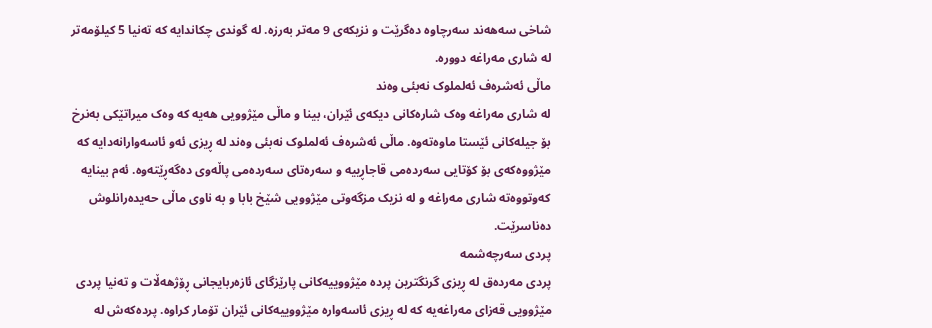شاخی سەهەند سەرچاوە دەگرێت و نزیکەی 9 مەتر بەرزە. لە گوندی چکاندایە کە تەنیا 5 کیلۆمەتر لە شاری مەراغە دوورە.
ماڵی ئەشرەف ئەلملوک نەبئی وەند
لە شاری مەراغە وەک شارەکانی دیکەی ئێران، بینا و ماڵی مێژوویی هەیە کە وەک میراتێکی بەنرخ بۆ جیلەکانی ئێستا ماوەتەوە. ماڵی ئەشرەف ئەلملوک نەبئی وەند لە ڕیزی ئەو ئاسەوارانەدایە کە مێژووەکەی بۆ کۆتایی سەردەمی قاجاڕییە و سەرەتای سەردەمی پاڵەوی دەگەڕێتەوە. ئەم بینایە کەوتووەتە شاری مەراغە و لە نزیک مزگەوتی مێژوویی شێخ بابا و بە ناوی ماڵی حەیدەرانلوش دەناسرێت.
پردی سەرچەشمە
پردی مەردەق لە ڕیزی گرنگترین پردە مێژووییەکانی پارێزگای ئازەربایجانی ڕۆژهەڵات و تەنیا پردی مێژوویی قەزای مەراغەیە کە لە ڕیزی ئاسەوارە مێژووییەکانی ئێران تۆمار کراوە. پردەکەش لە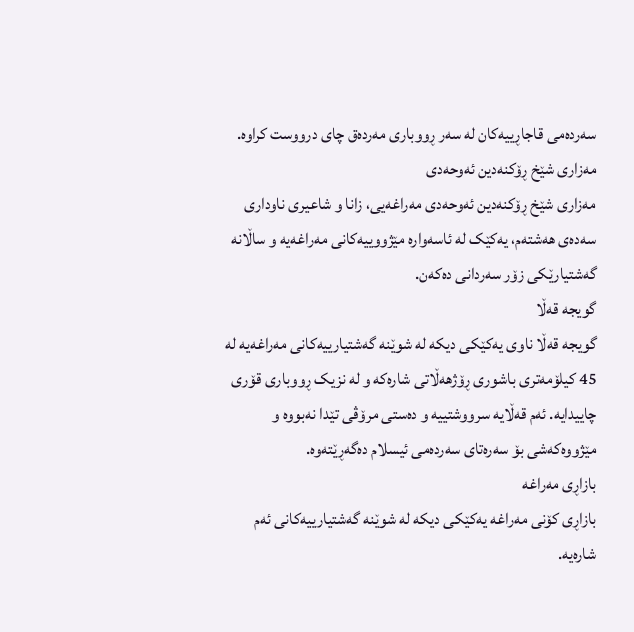سەردەمی قاجاڕییەکان لە سەر ڕووباری مەردەق چای درووست کراوە.
مەزاری شێخ ڕۆکنەدین ئەوحەدی
مەزاری شێخ ڕۆکنەدین ئەوحەدی مەراغەیی، زانا و شاعیری ناوداری سەدەی هەشتەم، یەکێک لە ئاسەوارە مێژووییەکانی مەراغەیە و ساڵانە گەشتیارێکی زۆر سەردانی دەکەن.
گویجە قەڵا
گویجە قەڵا ناوی یەکێکی دیکە لە شوێنە گەشتیارییەکانی مەراغەیە لە 45 کیلۆمەتری باشوری ڕۆژهەڵاتی شارەکە و لە نزیک ڕووباری قۆری چاییدایە. ئەم قەڵایە سرووشتییە و دەستی مرۆڤی تێدا نەبووە و مێژووەکەشی بۆ سەرەتای سەردەمی ئیسلام دەگەڕێتەوە.
بازاڕی مەراغە
بازاڕی کۆنی مەراغە یەکێکی دیکە لە شوێنە گەشتیارییەکانی ئەم شارەیە.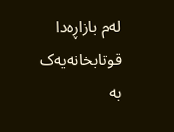لەم بازاڕەدا قوتابخانەیەک بە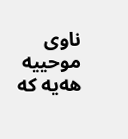ناوی موحییە هەیە کە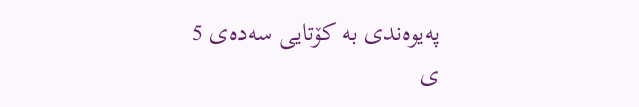پەیوەندی بە کۆتایی سەدەی 5 ی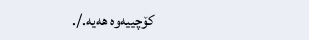کۆچییەوە هەیە./.